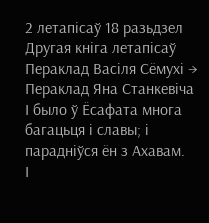2 летапісаў 18 разьдзел
Другая кніга летапісаў
Пераклад Васіля Сёмухі → Пераклад Яна Станкевіча
І было ў Ёсафата многа багацьця і славы; і парадніўся ён з Ахавам.
І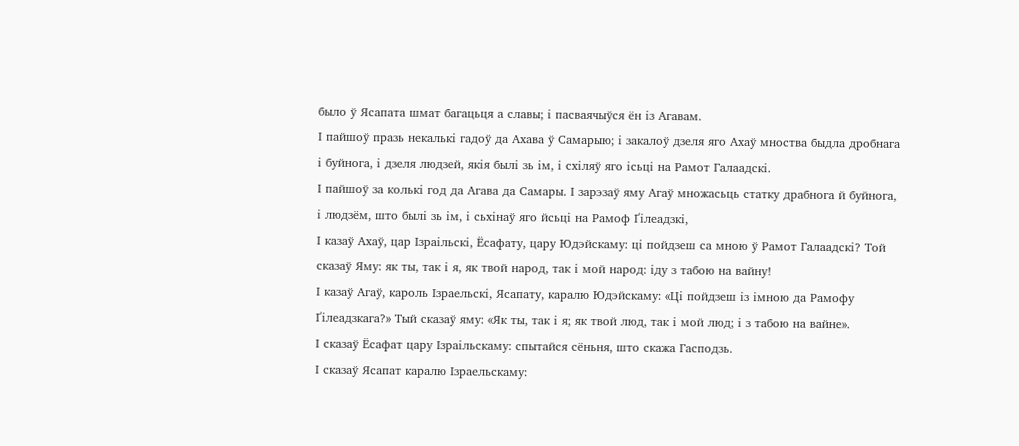было ў Ясапата шмат багацьця а славы; і пасваячыўся ён із Агавам.
І пайшоў празь некалькі гадоў да Ахава ў Самарыю; і закалоў дзеля яго Ахаў мноства быдла дробнага і буйнога, і дзеля людзей, якія былі зь ім, і схіляў яго ісьці на Рамот Галаадскі.
І пайшоў за колькі год да Агава да Самары. І зарэзаў яму Агаў множасьць статку драбнога й буйнога, і людзём, што былі зь ім, і сьхінаў яго йсьці на Рамоф Ґілеадзкі,
І казаў Ахаў, цар Ізраільскі, Ёсафату, цару Юдэйскаму: ці пойдзеш са мною ў Рамот Галаадскі? Той сказаў Яму: як ты, так і я, як твой народ, так і мой народ: іду з табою на вайну!
І казаў Агаў, кароль Ізраельскі, Ясапату, каралю Юдэйскаму: «Ці пойдзеш із імною да Рамофу Ґілеадзкага?» Тый сказаў яму: «Як ты, так і я; як твой люд, так і мой люд; і з табою на вайне».
І сказаў Ёсафат цару Ізраільскаму: спытайся сёньня, што скажа Гасподзь.
І сказаў Ясапат каралю Ізраельскаму: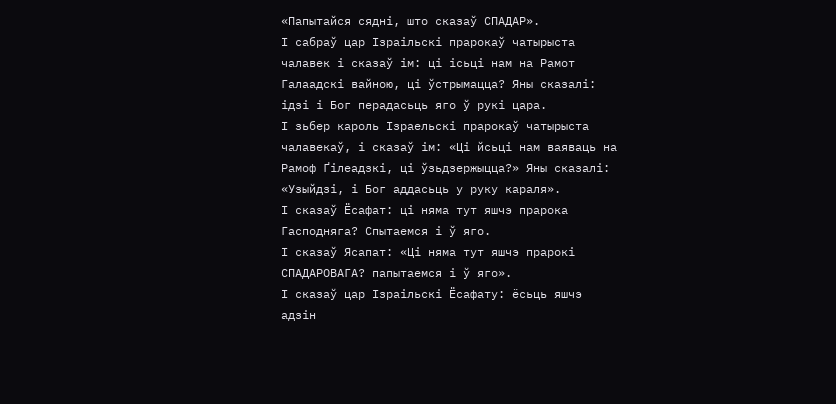«Папытайся сядні, што сказаў СПАДАР».
І сабраў цар Ізраільскі прарокаў чатырыста чалавек і сказаў ім: ці ісьці нам на Рамот Галаадскі вайною, ці ўстрымацца? Яны сказалі: ідзі і Бог перадасьць яго ў рукі цара.
І зьбер кароль Ізраельскі прарокаў чатырыста чалавекаў, і сказаў ім: «Ці йсьці нам ваяваць на Рамоф Ґілеадзкі, ці ўзьдзержыцца?» Яны сказалі: «Узыйдзі, і Бог аддасьць у руку караля».
І сказаў Ёсафат: ці няма тут яшчэ прарока Гасподняга? Спытаемся і ў яго.
І сказаў Ясапат: «Ці няма тут яшчэ прарокі СПАДАРОВАГА? папытаемся і ў яго».
І сказаў цар Ізраільскі Ёсафату: ёсьць яшчэ адзін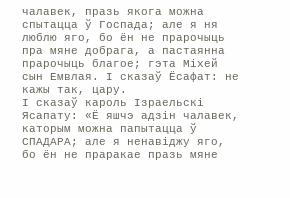чалавек, празь якога можна спытацца ў Госпада; але я ня люблю яго, бо ён не прарочыць пра мяне добрага, а пастаянна прарочыць благое; гэта Міхей сын Емвлая. І сказаў Ёсафат: не кажы так, цару.
І сказаў кароль Ізраельскі Ясапату: «Ё яшчэ адзін чалавек, каторым можна папытацца ў СПАДАРА; але я ненавіджу яго, бо ён не праракае празь мяне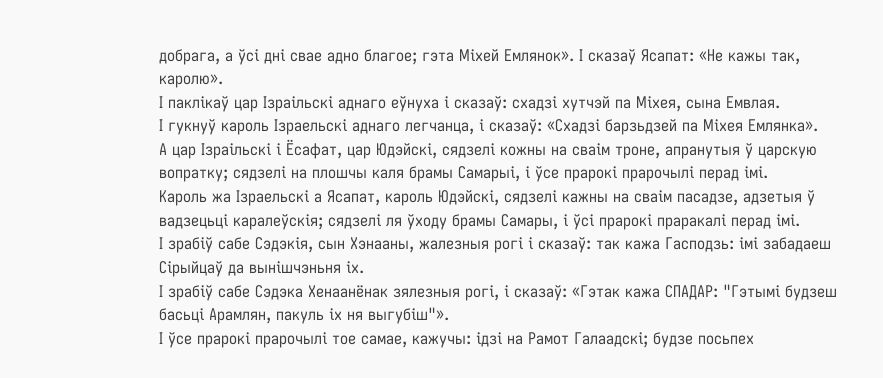добрага, а ўсі дні свае адно благое; гэта Міхей Емлянок». І сказаў Ясапат: «Не кажы так, каролю».
І паклікаў цар Ізраільскі аднаго еўнуха і сказаў: схадзі хутчэй па Міхея, сына Емвлая.
І гукнуў кароль Ізраельскі аднаго легчанца, і сказаў: «Схадзі барзьдзей па Міхея Емлянка».
А цар Ізраільскі і Ёсафат, цар Юдэйскі, сядзелі кожны на сваім троне, апранутыя ў царскую вопратку; сядзелі на плошчы каля брамы Самарыі, і ўсе прарокі прарочылі перад імі.
Кароль жа Ізраельскі а Ясапат, кароль Юдэйскі, сядзелі кажны на сваім пасадзе, адзетыя ў вадзецьці каралеўскія; сядзелі ля ўходу брамы Самары, і ўсі прарокі праракалі перад імі.
І зрабіў сабе Сэдэкія, сын Хэнааны, жалезныя рогі і сказаў: так кажа Гасподзь: імі забадаеш Сірыйцаў да вынішчэньня іх.
І зрабіў сабе Сэдэка Хенаанёнак зялезныя рогі, і сказаў: «Гэтак кажа СПАДАР: "Гэтымі будзеш басьці Арамлян, пакуль іх ня выгубіш"».
І ўсе прарокі прарочылі тое самае, кажучы: ідзі на Рамот Галаадскі; будзе посьпех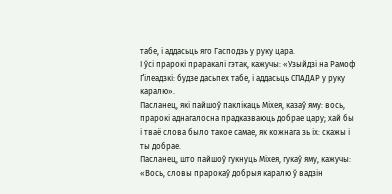табе, і аддасьць яго Гасподзь у руку цара.
І ўсі прарокі праракалі гэтак, кажучы: «Узыйдзі на Рамоф Ґілеадзкі: будзе дасьпех табе, і аддасьць СПАДАР у руку каралю».
Пасланец, які пайшоў паклікаць Міхея, казаў яму: вось, прарокі аднагалосна прадказваюць добрае цару; хай бы і тваё слова было такое самае, як кожнага зь іх: скажы і ты добрае.
Пасланец, што пайшоў гукнуць Міхея, гукаў яму, кажучы: «Вось, словы прарокаў добрыя каралю ў вадзін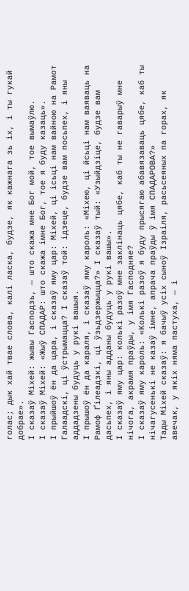голас; дык хай твае слова, калі ласка, будзе, як кажнага зь іх, і ты гукай добрае».
І сказаў Міхей: жывы Гасподзь, — што скажа мне Бог мой, тое вымаўлю.
І сказаў Міхей: «Жыў СПАДАР: што скажа імне Бог, тое я буду казаць».
І прыйшоў ён да цара, і сказаў яму цар: Міхей, ці ісьці нам вайною на Рамот Галаадскі, ці ўстрымацца? І сказаў той: ідзеце, будзе вам посьпех, і яны аддадзены будуць у рукі вашыя.
І прышоў ён да караля, і сказаў яму кароль: «Міхею, ці йсьці нам ваяваць на Рамоф Ґілеадзкі, ці ўзьдзержыцца?» І сказаў тый: «Узыйдзіце, будзе вам дасьпех, і яны адданы будуць у рукі вашы».
І сказаў яму цар: колькі разоў мне заклінаць цябе, каб ты не гаварыў мне нічога, акрамя праўды, у імя Гасподняе?
І сказаў яму кароль: «Колькі разоў я буду прысягаю абавязаваць цябе, каб ты нічагусенькі не казаў імне, апрача праўды ў імя СПАДАРОВА?»
Тады Міхей сказаў: я бачыў усіх сыноў Ізраіля, расьсеяных па горах, як авечак, у якіх няма пастуха, — і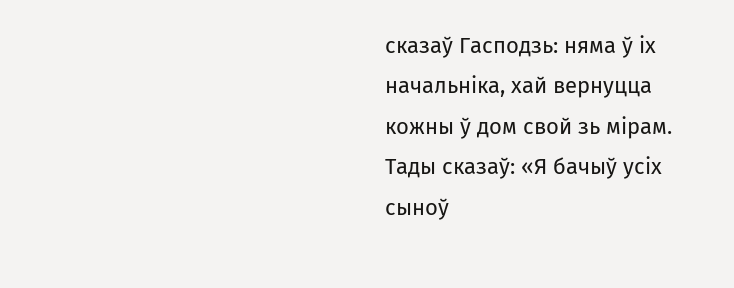сказаў Гасподзь: няма ў іх начальніка, хай вернуцца кожны ў дом свой зь мірам.
Тады сказаў: «Я бачыў усіх сыноў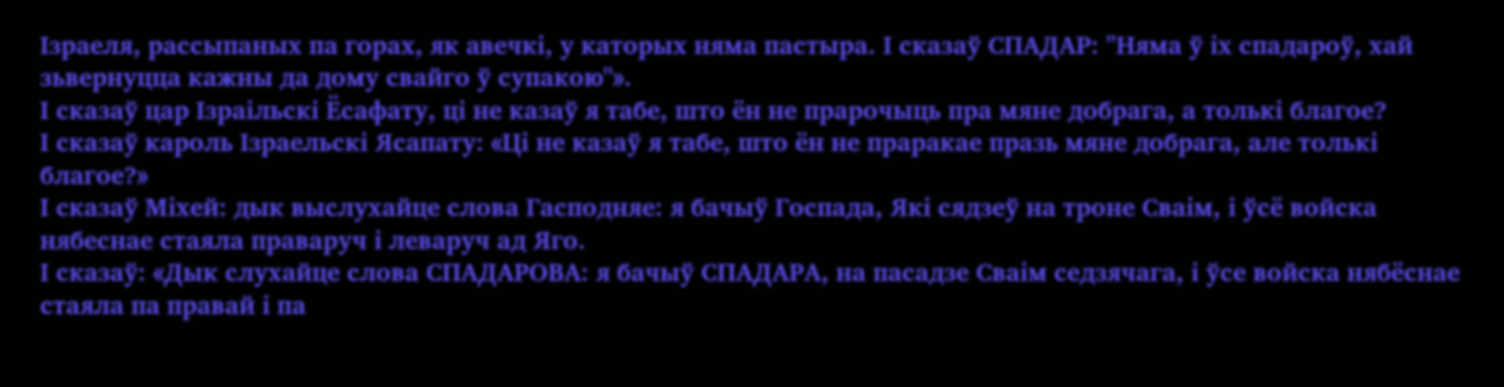Ізраеля, рассыпаных па горах, як авечкі, у каторых няма пастыра. І сказаў СПАДАР: "Няма ў іх спадароў, хай зьвернуцца кажны да дому свайго ў супакою"».
І сказаў цар Ізраільскі Ёсафату, ці не казаў я табе, што ён не прарочыць пра мяне добрага, а толькі благое?
І сказаў кароль Ізраельскі Ясапату: «Ці не казаў я табе, што ён не праракае празь мяне добрага, але толькі благое?»
І сказаў Міхей: дык выслухайце слова Гасподняе: я бачыў Госпада, Які сядзеў на троне Сваім, і ўсё войска нябеснае стаяла праваруч і леваруч ад Яго.
І сказаў: «Дык слухайце слова СПАДАРОВА: я бачыў СПАДАРА, на пасадзе Сваім седзячага, і ўсе войска нябёснае стаяла па правай і па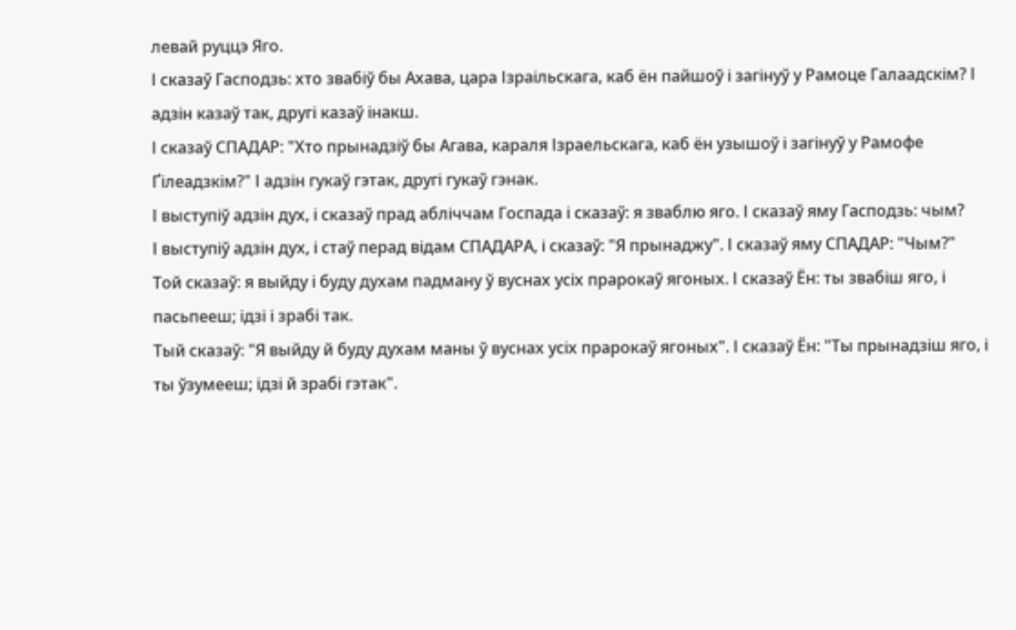левай руццэ Яго.
І сказаў Гасподзь: хто звабіў бы Ахава, цара Ізраільскага, каб ён пайшоў і загінуў у Рамоце Галаадскім? І адзін казаў так, другі казаў інакш.
І сказаў СПАДАР: "Хто прынадзіў бы Агава, караля Ізраельскага, каб ён узышоў і загінуў у Рамофе Ґілеадзкім?" І адзін гукаў гэтак, другі гукаў гэнак.
І выступіў адзін дух, і сказаў прад абліччам Госпада і сказаў: я зваблю яго. І сказаў яму Гасподзь: чым?
І выступіў адзін дух, і стаў перад відам СПАДАРА, і сказаў: "Я прынаджу". І сказаў яму СПАДАР: "Чым?"
Той сказаў: я выйду і буду духам падману ў вуснах усіх прарокаў ягоных. І сказаў Ён: ты звабіш яго, і пасьпееш; ідзі і зрабі так.
Тый сказаў: "Я выйду й буду духам маны ў вуснах усіх прарокаў ягоных". І сказаў Ён: "Ты прынадзіш яго, і ты ўзумееш; ідзі й зрабі гэтак".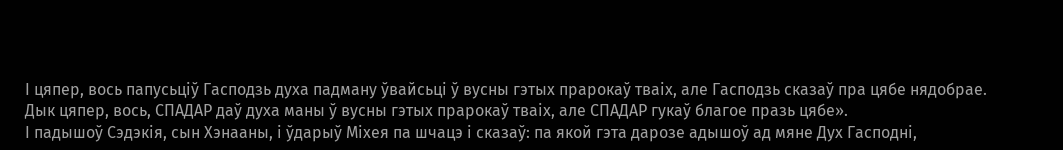І цяпер, вось папусьціў Гасподзь духа падману ўвайсьці ў вусны гэтых прарокаў тваіх, але Гасподзь сказаў пра цябе нядобрае.
Дык цяпер, вось, СПАДАР даў духа маны ў вусны гэтых прарокаў тваіх, але СПАДАР гукаў благое празь цябе».
І падышоў Сэдэкія, сын Хэнааны, і ўдарыў Міхея па шчацэ і сказаў: па якой гэта дарозе адышоў ад мяне Дух Гасподні,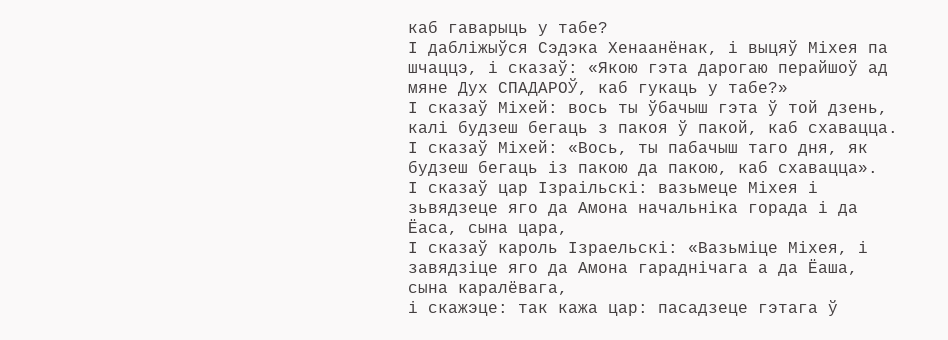каб гаварыць у табе?
І дабліжыўся Сэдэка Хенаанёнак, і выцяў Міхея па шчаццэ, і сказаў: «Якою гэта дарогаю перайшоў ад мяне Дух СПАДАРОЎ, каб гукаць у табе?»
І сказаў Міхей: вось ты ўбачыш гэта ў той дзень, калі будзеш бегаць з пакоя ў пакой, каб схавацца.
І сказаў Міхей: «Вось, ты пабачыш таго дня, як будзеш бегаць із пакою да пакою, каб схавацца».
І сказаў цар Ізраільскі: вазьмеце Міхея і зьвядзеце яго да Амона начальніка горада і да Ёаса, сына цара,
І сказаў кароль Ізраельскі: «Вазьміце Міхея, і завядзіце яго да Амона гараднічага а да Ёаша, сына каралёвага,
і скажэце: так кажа цар: пасадзеце гэтага ў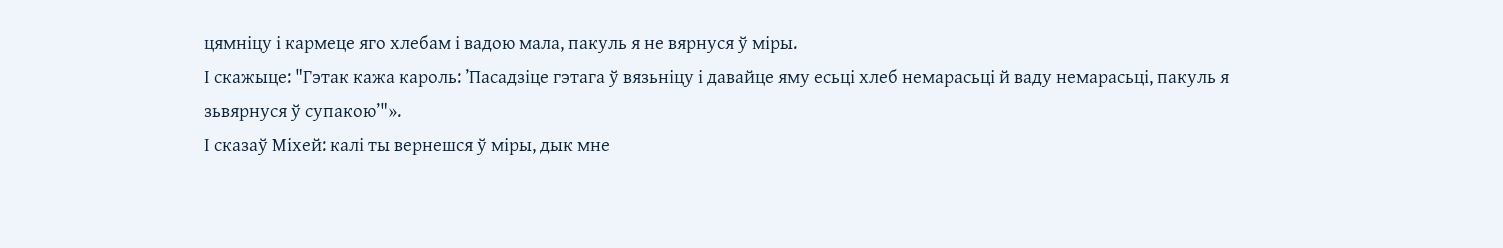цямніцу і кармеце яго хлебам і вадою мала, пакуль я не вярнуся ў міры.
І скажыце: "Гэтак кажа кароль: ’Пасадзіце гэтага ў вязьніцу і давайце яму есьці хлеб немарасьці й ваду немарасьці, пакуль я зьвярнуся ў супакою’"».
І сказаў Міхей: калі ты вернешся ў міры, дык мне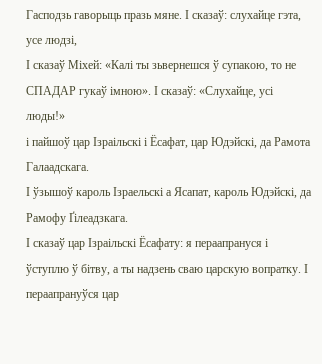Гасподзь гаворыць празь мяне. І сказаў: слухайце гэта, усе людзі,
І сказаў Міхей: «Калі ты зьвернешся ў супакою, то не СПАДАР гукаў імною». І сказаў: «Слухайце, усі люды!»
і пайшоў цар Ізраільскі і Ёсафат, цар Юдэйскі, да Рамота Галаадскага.
І ўзышоў кароль Ізраельскі а Ясапат, кароль Юдэйскі, да Рамофу Ґілеадзкага.
І сказаў цар Ізраільскі Ёсафату: я пераапрануся і ўступлю ў бітву, а ты надзень сваю царскую вопратку. І пераапрануўся цар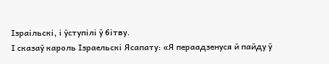Ізраільскі, і ўступілі ў бітву.
І сказаў кароль Ізраельскі Ясапату: «Я пераадзенуся й пайду ў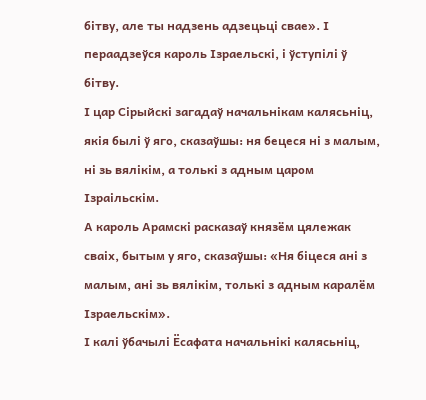бітву, але ты надзень адзецьці свае». І пераадзеўся кароль Ізраельскі, і ўступілі ў бітву.
І цар Сірыйскі загадаў начальнікам калясьніц, якія былі ў яго, сказаўшы: ня бецеся ні з малым, ні зь вялікім, а толькі з адным царом Ізраільскім.
А кароль Арамскі расказаў князём цялежак сваіх, бытым у яго, сказаўшы: «Ня біцеся ані з малым, ані зь вялікім, толькі з адным каралём Ізраельскім».
І калі ўбачылі Ёсафата начальнікі калясьніц,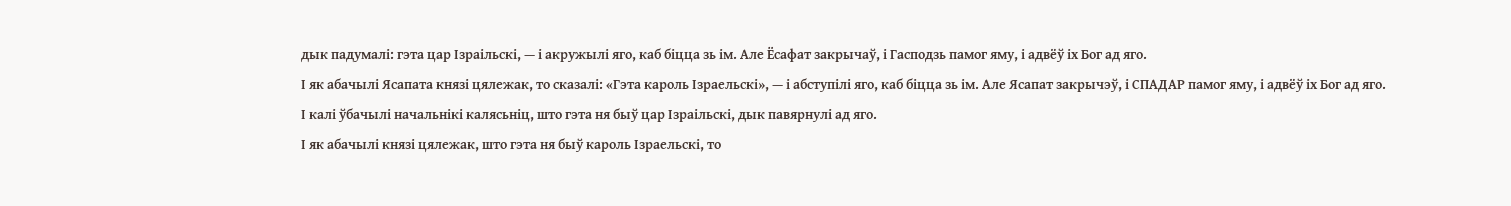дык падумалі: гэта цар Ізраільскі, — і акружылі яго, каб біцца зь ім. Але Ёсафат закрычаў, і Гасподзь памог яму, і адвёў іх Бог ад яго.
І як абачылі Ясапата князі цялежак, то сказалі: «Гэта кароль Ізраельскі», — і абступілі яго, каб біцца зь ім. Але Ясапат закрычэў, і СПАДАР памог яму, і адвёў іх Бог ад яго.
І калі ўбачылі начальнікі калясьніц, што гэта ня быў цар Ізраільскі, дык павярнулі ад яго.
І як абачылі князі цялежак, што гэта ня быў кароль Ізраельскі, то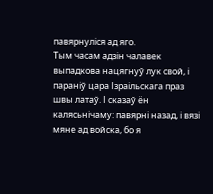павярнуліся ад яго.
Тым часам адзін чалавек выпадкова нацягнуў лук свой, і параніў цара Ізраільскага праз швы латаў. І сказаў ён калясьнічаму: павярні назад, і вязі мяне ад войска, бо я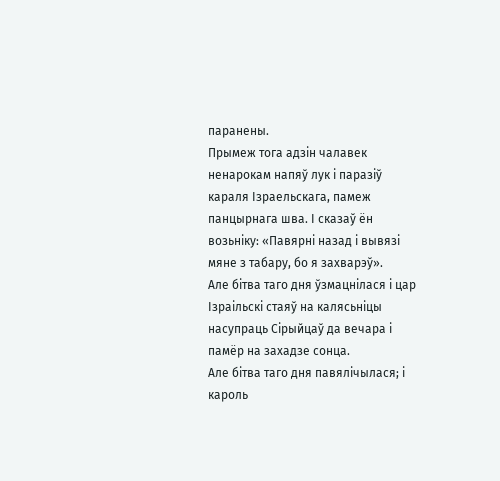паранены.
Прымеж тога адзін чалавек ненарокам напяў лук і паразіў караля Ізраельскага, памеж панцырнага шва. І сказаў ён возьніку: «Павярні назад і вывязі мяне з табару, бо я захварэў».
Але бітва таго дня ўзмацнілася і цар Ізраільскі стаяў на калясьніцы насупраць Сірыйцаў да вечара і памёр на захадзе сонца.
Але бітва таго дня павялічылася; і кароль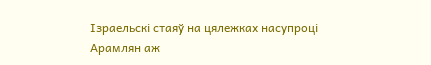Ізраельскі стаяў на цялежках насупроці Арамлян аж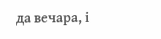да вечара, і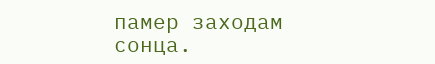памер заходам сонца.